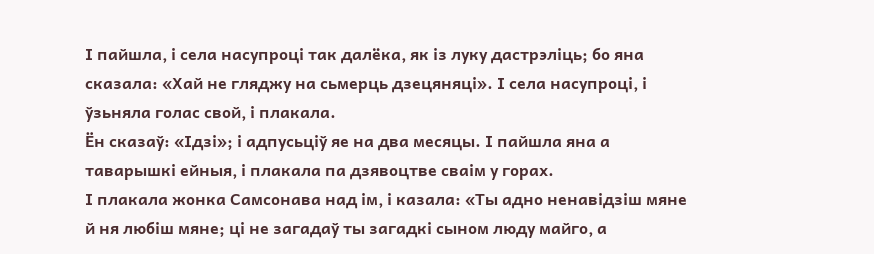І пайшла, і села насупроці так далёка, як із луку дастрэліць; бо яна сказала: «Хай не гляджу на сьмерць дзецяняці». І села насупроці, і ўзьняла голас свой, і плакала.
Ён сказаў: «Ідзі»; і адпусьціў яе на два месяцы. І пайшла яна а таварышкі ейныя, і плакала па дзявоцтве сваім у горах.
І плакала жонка Самсонава над ім, і казала: «Ты адно ненавідзіш мяне й ня любіш мяне; ці не загадаў ты загадкі сыном люду майго, а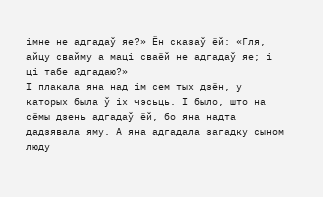імне не адгадаў яе?» Ён сказаў ёй: «Гля, айцу свайму а маці сваёй не адгадаў яе; і ці табе адгадаю?»
І плакала яна над ім сем тых дзён, у каторых была ў іх чэсьць. І было, што на сёмы дзень адгадаў ёй, бо яна надта дадзявала яму. А яна адгадала загадку сыном люду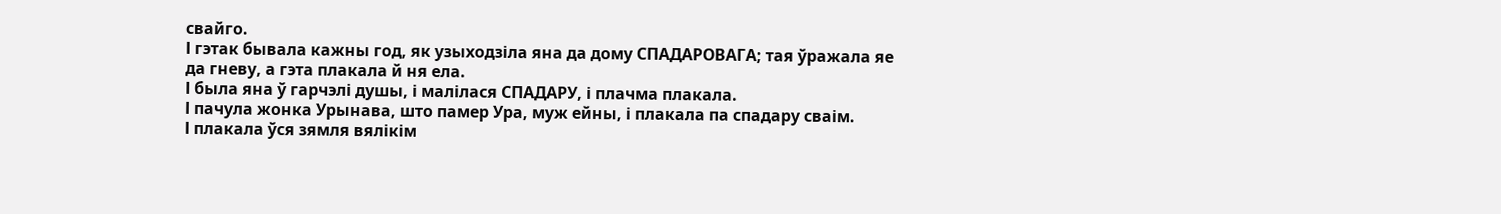свайго.
І гэтак бывала кажны год, як узыходзіла яна да дому СПАДАРОВАГА; тая ўражала яе да гневу, а гэта плакала й ня ела.
І была яна ў гарчэлі душы, і малілася СПАДАРУ, і плачма плакала.
І пачула жонка Урынава, што памер Ура, муж ейны, і плакала па спадару сваім.
І плакала ўся зямля вялікім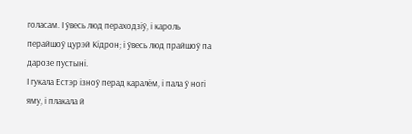голасам. І ўвесь люд пераходзіў, і кароль перайшоў цурэй Кідрон; і ўвесь люд прайшоў па дарозе пустыні.
І гукала Естэр ізноў перад каралём, і пала ў ногі яму, і плакала й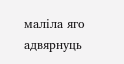маліла яго адвярнуць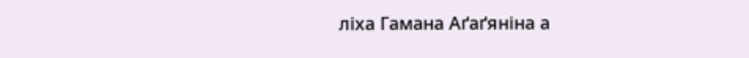ліха Гамана Аґаґяніна а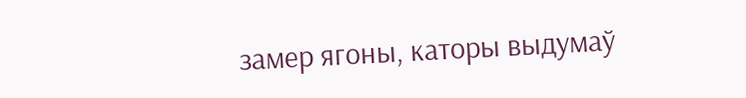замер ягоны, каторы выдумаў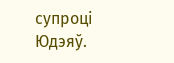супроці Юдэяў.